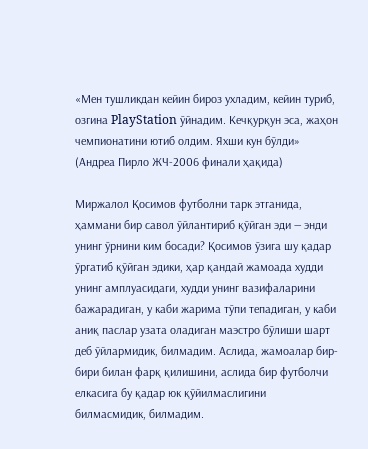«Мен тушликдан кейин бироз ухладим, кейин туриб, озгина PlayStation ўйнадим. Кечқурқун эса, жаҳон чемпионатини ютиб олдим. Яхши кун бўлди» (Андреа Пирло ЖЧ-2006 финали ҳақида)

Миржалол Қосимов футболни тарк этганида, ҳаммани бир савол ўйлантириб қўйган эди — энди унинг ўрнини ким босади? Қосимов ўзига шу қадар ўргатиб қўйган эдики, ҳар қандай жамоада худди унинг амплуасидаги, худди унинг вазифаларини бажарадиган, у каби жарима тўпи тепадиган, у каби аниқ паслар узата оладиган маэстро бўлиши шарт деб ўйлармидик, билмадим. Аслида, жамоалар бир-бири билан фарқ қилишини, аслида бир футболчи елкасига бу қадар юк қўйилмаслигини билмасмидик, билмадим.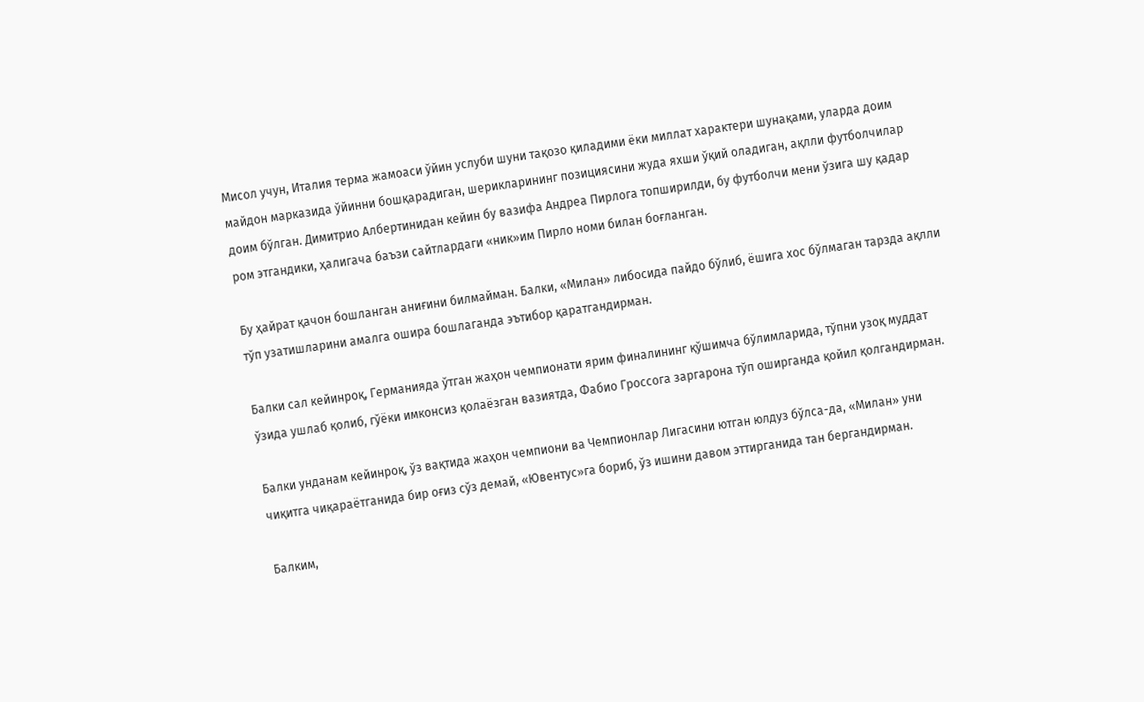Мисол учун, Италия терма жамоаси ўйин услуби шуни тақозо қиладими ёки миллат характери шунақами, уларда доим майдон марказида ўйинни бошқарадиган, шерикларининг позициясини жуда яхши ўқий оладиган, ақлли футболчилар доим бўлган. Димитрио Албертинидан кейин бу вазифа Андреа Пирлога топширилди, бу футболчи мени ўзига шу қадар ром этгандики, ҳалигача баъзи сайтлардаги «ник»им Пирло номи билан боғланган.

Бу ҳайрат қачон бошланган аниғини билмайман. Балки, «Милан» либосида пайдо бўлиб, ёшига хос бўлмаган тарзда ақлли тўп узатишларини амалга ошира бошлаганда эътибор қаратгандирман.

Балки сал кейинроқ, Германияда ўтган жаҳон чемпионати ярим финалининг қўшимча бўлимларида, тўпни узоқ муддат ўзида ушлаб қолиб, гўёки имконсиз қолаёзган вазиятда, Фабио Гроссога заргарона тўп оширганда қойил қолгандирман.

Балки унданам кейинроқ, ўз вақтида жаҳон чемпиони ва Чемпионлар Лигасини ютган юлдуз бўлса-да, «Милан» уни чиқитга чиқараётганида бир оғиз сўз демай, «Ювентус»га бориб, ўз ишини давом эттирганида тан бергандирман.

Балким,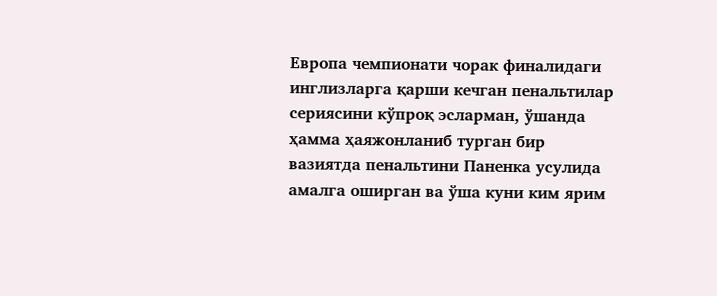Европа чемпионати чорак финалидаги инглизларга қарши кечган пенальтилар сериясини кўпроқ эсларман, ўшанда ҳамма ҳаяжонланиб турган бир вазиятда пенальтини Паненка усулида амалга оширган ва ўша куни ким ярим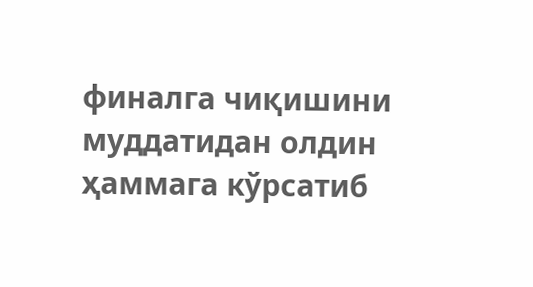финалга чиқишини муддатидан олдин ҳаммага кўрсатиб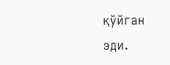қўйган эди.